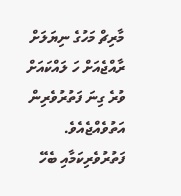މާރިޗް މަހުގެ ނިޔަލަށް ރާއްޖެއަށް ހަ ލައްކައަށް ވުރެ ގިނަ ފަތުރުވެރިން އަތުވެއްޖެއެވެ.
ފަތުރުވެރިކަމާއި ބެހޭ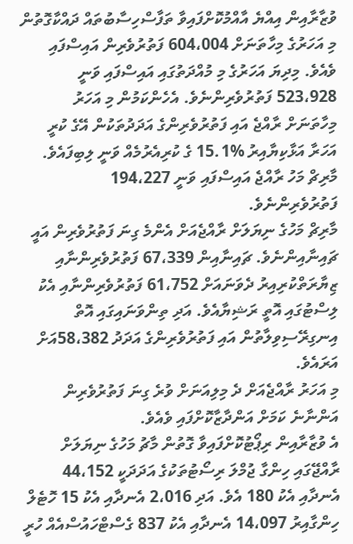ވުޒާރާއިން އިއްޔެ އާއްމުކޮށްފައިވާ ތަފާސްހިސާބުތައް ދައްކާގޮތުން މި އަހަރުގެ މިހާތަނަށް 604،004 ފަތުރުވެރިން އައިސްފައި ވެއެވެ. މިދިޔަ އަހަރުގެ މި މުއްދަތުގައި އައިސްފައި ވަނީ 523،928 ފަތުރުވެރިންނެވެ. އެހެންކަމުން މި އަހަރު މިހާތަނަށް ރާއްޖެ އައި ފަތުރުވެރިންގެ އަދަދުތަކުން އޭގެ ކުރީ އަހަރާ އަޅާކިޔާއިރު %15.1 ގެ ކުރިއެރުމެއް ވަނީ ލިބިފައެވެ.
މާރިޗް މަހު ރާއްޖެ އައިސްފައި ވަނީ 194،227 ފަތުރުވެރިންނެވެ.
މާރިޗް މަހުގެ ނިޔަލަށް ރާއްޖެއަށް އެންމެ ގިނަ ފަތުރުވެރިން އައީ ޗައިނާއިންނެވެ. ޗައިނާއިން 67،339 ފަތުރުވެރިންނާއި ޒިޔާރަތްކުރިއިރު ދެވަނައަށް 61،752 ފަތުރުވެރިންނާއި އެކު ލިސްޓުގައި އޮތީ ރަޝިޔާއެވެ. އަދި ތިންވަނައިގައި އޮތް އިނގިރޭސިވިލާތުން އައި ފަތުރުވެރިންގެ އަދަދު 58،382އަށް އަރައެވެ.
މި އަހަރު ރާއްޖެއަށް ދެ މިލިއަނަށް ވުރެ ގިނަ ފަތުރުވެރިން އަންނާނެ ކަމަށް އަންދާޒާކޮށްފައި ވެއެވެ.
އެ ވުޒާރާއިން ރިޕޯޓުކޮށްފައިވާ ގޮތުން މާޗު މަހުގެ ނިޔަލަށް ރާއްޖޭގައި ހިންގާ ޖުމްލަ ރިސޯޓުތަކުގެ އަދަދަކީ 44،152 އެނދާއި އެކު 180 އެވެ. އަދި 2،016 އެނދާއި އެކު 15 ހޮޓެލް ހިންގާއިރު 14،097 އެނދާއި އެކު 837 ގެސްޓްހައުސްއެއް ހުރީ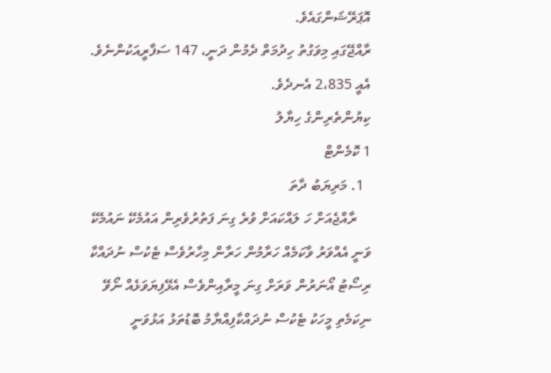އޮޕަރޭޝަންގައެވެ.
ރާއްޖޭގައި މިވަގުތު ހިދުމަތް ދެމުން ދަނީ، 147 ސަފާރީއަކުންނެވެ. އެއީ 2،835 އެނދެވެ.
ކިޔުންތެރިންގެ ހިޔާލު
1 ކޮމެންޓް
  1. މަރިޔަބު ދާތަ
    ރާއްޖެއަށް ހަ ލައްކައަށް ވުރެ ގިނަ ފަތުރުވެރިން އައުމެކޭ ނައުމެކޭ ވަނީ އެއްވަރު ވާކަމެއް ހަރާމުން ހަރާން މިހާރުވެސް ޓެކުސް ނުދައްކާ ރިސޯޓު އޯނަރުން ވަރަށް ގިނަ މީރާއިންވެސް އެޅޭފިޔަވަޅެއް ނޯވޭ ނިކަމެތި މީހަކު ޓެކުސް ނުދައްކާފިއްޔާމު ބޮޑުތަޅު އަޅުވަނީ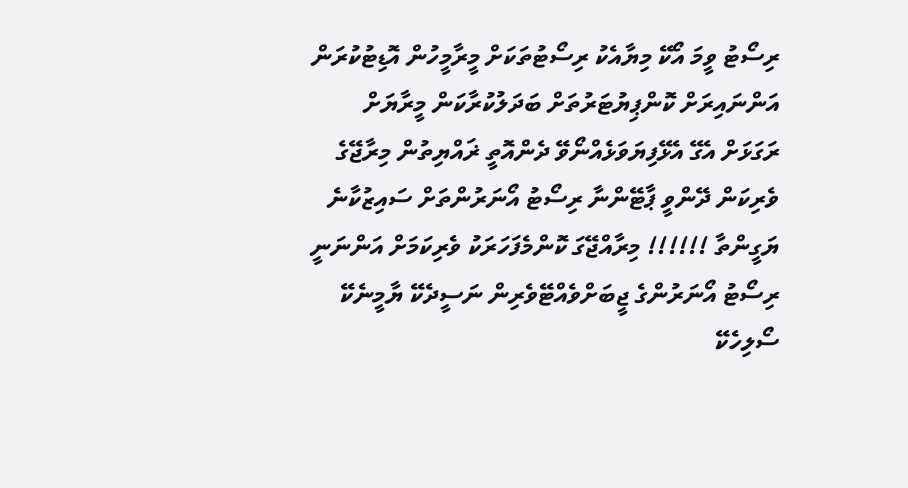ރިސޯޓު ވީމަ އޯކޭ މިޔާއެކު ރިސޯޓުތަކަށް މީރާމީހުން އޮޑިޓުކުރަން އަންނައިރަށް ކޮންޕިޔުޓަރުތަށް ބަދަލުކުރާކަން މީރާޔަށް ރަގަޅަށް އެގޭ އެޅޭފިޔަވަޅެއްނޯވޭ ދެންއޮތީ ޜައްޔިތުން މިރާޖޭގެ ވެރިކަން ދޭންވީ ޕާޓޭންނާ ރިސޯޓު އޯނަރުންތަށް ސައިޒުކާނެ ޔަގީންތާ !!!!!! މިރާއްޖޭގަ ކޮންމެފަހަރަކު ވެރިކަމަށް އަންނަނީ ރިސޯޓު އޯނަރުންގެ ޖީބަށްވެއްޓޭވެރިން ނަސީދެކޭ ޔާމީނެކޭ ސޯލިހެކޭ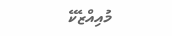މުއިއްޒެކޭ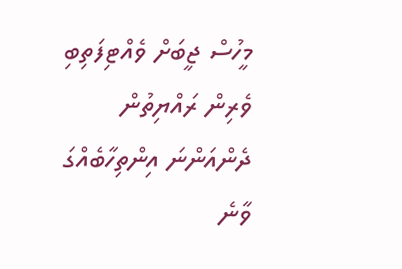މީހުސް ޖީބަށް ވެއްޓިފަތިބި ވެރިން ރައްޔިތުން ދެންއަންނަ އިންތިހާބެއްގަ ވާނެ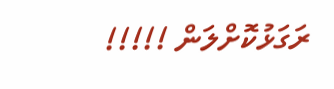ރަގަޅުކޮށްލަން !!!!!